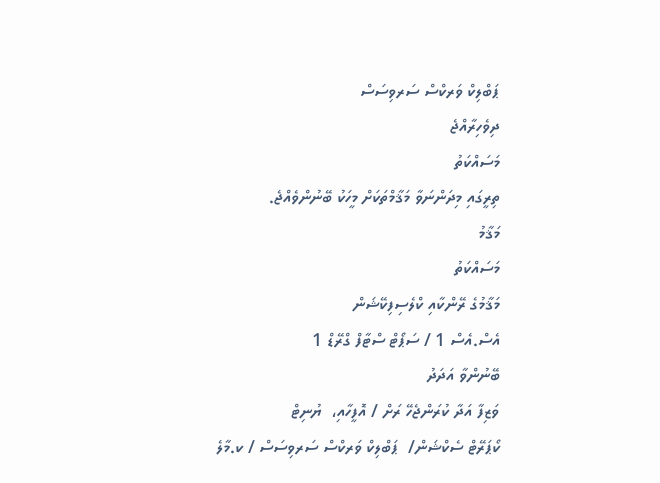ޕަބްލިކް ވަރކްސް ސަރވިސަސް
ދިވެހިރާއްޖެ
މަސައްކަތު
ތިރީގައި މިދަންނަވާ މަޤާމްތަކަށް މީހަކު ބޭނުންވެއްޖެ.
މަޤާމު
މަސައްކަތު
މަޤާމުގެ ރޭންކާއި ކްލެސިފިކޭޝަން
އެސް.އެސް 1 / ސަޕޯޓް ސްޓާފް ގްރޭޑް 1
ބޭނުންވާ އަދަދު
ވަޒިފާ އަދާ ކުރަންޖެހޭ ރަށް / އޮފީހާއި،  ޔުނިޓް
ކޯޕަރޭޓް ސެކްޝަން/  ޕަބްލިކް ވަރކްސް ސަރވިސަސް / ކ.މާލެ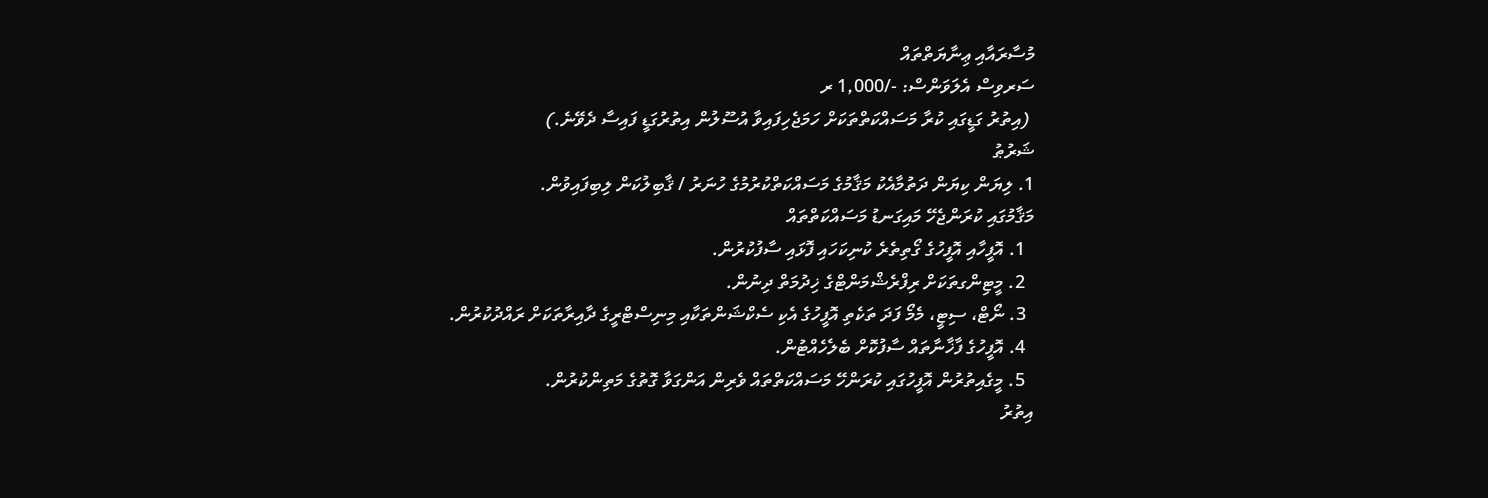މުސާރައާއި ޢިނާޔަތްތައް
ސަރވިސް އެލަވަންސް: -/1,000 ރ
 (އިތުރު ގަޑީގައި ކުރާ މަސައްކަތްތަކަށް ހަމަޖެހިފައިވާ އުސޫލުން އިތުރުގަޑީ ފައިސާ ދެވޭނެ.)
ޝަރުޠު
1. ލިޔަން ކިޔަން ދަތުމާއެކު މަޤާމުގެ މަސައްކަތްކުރުމުގެ ހުނަރު / ޤާބިލުކަން ލިބިފައިވުން.
މަޤާމުގައި ކުރަންޖެހޭ މައިގަނޑު މަސައްކަތްތައް
  1. އޮފީހާއި އޮފީހުގެ ގޯތިތެރެ ކުނިކަހައި ފޮޅައި ސާފުކުރުން.
  2. މީޓިންގތަކަށް ރިފްރެޝްމަންޓްގެ ޚިދުމަތް ދިނުން.
  3. ނޯޓް، ސިޓީ، މެމޯ ފަދަ ތަކެތި އޮފީހުގެ އެކި ސެކްޝަންތަކާއި މިނިސްޓްރީގެ ދާއިރާތަކަށް ރައްދުކުރުން.
  4. އޮފީހުގެ ފާޚާނާތައް ސާފުކޮށް ބެލެހެއްޓުން.
  5. މީގެއިތުރުން އޮފީހުގައި ކުރަންހޭ މަސައްކަތްތައް ވެރިން އަންގަވާ ގޮތުގެ މަތިންކުރުން.
އިތުރު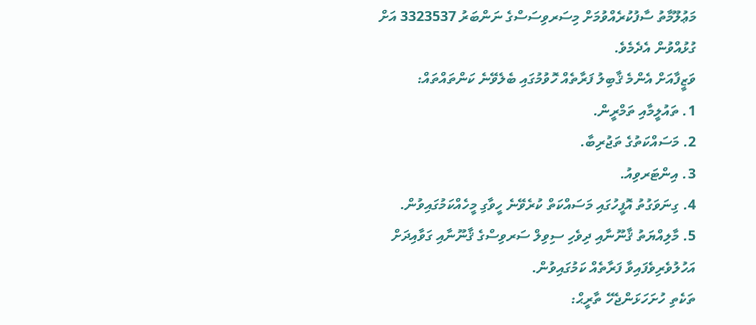މަޢުލޫމާތު ސާފުކުރެއްވުމަށް މިސަރވިސަސްގެ ނަންބަރު 3323537 އަށް ގުޅުއްވުން އެދެމެވެ.
ވަޒީފާއަށް އެންމެ ޤާބިލު ފަރާތެއް ހޮވުމުގައި ބެލެވޭނެ ކަންތައްތައް:
1. ތައުލީމާއި ތަމްރީން.
2. މަސައްކަތުގެ ތަޖުރިބާ.
3. އިންޓަރވިއު.
4. ގިނަވަގުތު އޮފީހުގައި މަސައްކަތް ކުރެވޭނެ ހީވާގި މީހެއްކަމުގައިވުން.
5. މާލިއްޔަތު ޤާނޫނާއި ދިވެހި ސިވިލް ސަރވިސްގެ ޤާނޫނާއި ގަވާއިދަށް އަހުލުވެރިވެފައިވާ ފަރާތެއް ކަމުގައިވުން.
ތަކެތި ހުށަހަޅަންޖެހޭ ތާރީޙް: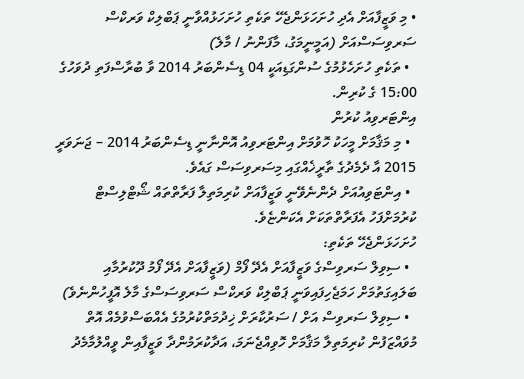• މި ވަޒީފާއަށް އެދި ހުށަހަޅަންޖެހޭ ތަކެތި ހުށަހަޅުއްވާނީ ޕަބްލިކް ވަރކްސް ސަރވިސަސްއަށް (އަމީނީމަގު، މާފަންނު / މާލެ)
  • ތަކެތި ހުށަހެޅުމުގެ ސުންގަޑިއަކީ 04 ޑިސެންބަރު 2014 ވާ ބުރާސްފަތި ދުވަހުގެ 15:00 ގެ ކުރިން.
އިންޓަރވިއު ކުރުން
  • މި މަޤާމަށް މީހަކު ހޮވުމަށް އިންޓަރވިއު އޮންނާނީ ޑިސެންބަރު 2014 – ޖަނަވަރީ 2015 އާ ދެމެދުގެ ތާރީޚެއްގައި މިސަރވިސަސް ގައެވެ.
  • އިންޓަވިއުއަށް ދެންނެވޭނީ ވަޒީފާއަށް ކުރިމަތިލާ ފަރާތްތައް ޝޯޓްލިސްޓް ކުރުމަށްފަހު އެފަރާތްތަކަށް އެކަންޏެވެ.
ހުށަހަޅަންޖެހޭ ތަކެތި:
  • ސިވިލް ސަރވިސްގެ ވަޒީފާއަށް އެދޭ ފޯމް (ވަޒީފާއަށް އެދޭ ފޯމު ދޫކުރުމާއި ބަލައިގަތުމަށް ހަމަޖެހިފައިވަނީ ޕަބްލިކް ވަރކްސް ސަރވިސަސްގެ މާލެ އޮފީހުންނެވެ)
  • ސިވިލް ސަރވިސް އަށް / ސަރުކާރަށް ޚިދުމަތްކުރުމުގެ އެއްބަސްވުމެއް އޮތް މުވައްޒަފުން ކުރިމަތިލާ މަޤާމަށް ހޮވިއްޖެނަމަ، އަދާކުރަމުންދާ ވަޒީފާއިން ވީއްލުމާމެދު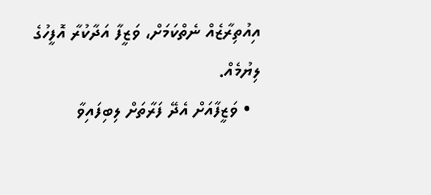އިއުތިރާޒެއް ނެތްކަމަށް، ވަޒީފާ އަދާކުރާ އޮފީހުގެ ލިޔުމެއް.
  • ވަޒީފާއަށް އެދޭ ފަރާތަށް ލިބިފައިވާ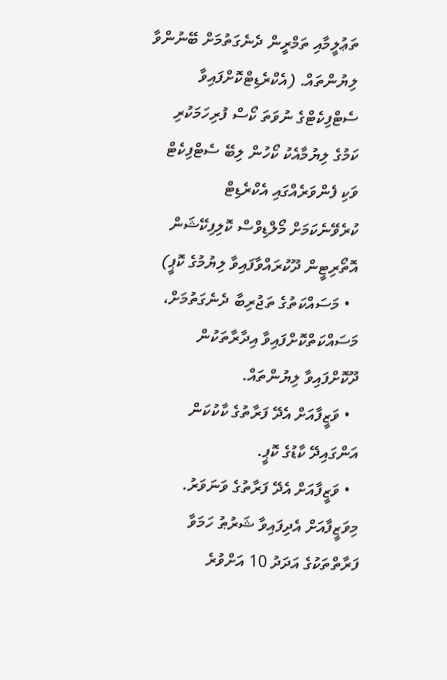ތަޢުލީމާއި ތަމްރީން ދެނެގަތުމަށް ބޭނުންވާ ލިޔުންތައް. (އެކްރެޑިޓްކޮށްފައިވާ ސެޓްފިކެޓްގެ ނުވަތަ ކޯސް ފުރިހަމަކުރި ކަމުގެ ލިޔުމާއެކު ކޯހުން ލިބޭ ސެޓްފިކެޓް ވަކި ފެންވަރެއްގައި އެކްރެޑިޓް ކުރެވޭނެކަމަށް މޯލްޑިވްސް ކޮލިފިކޭޝަން އޮތޯރިޓީން ދޫކުރައްވާފައިވާ ލިޔުމުގެ ކޮޕީ)
  • މަސައްކަތުގެ ތަޖުރިބާ ދެނެގަތުމަށް، މަސައްކަތްކޮށްފައިވާ އިދާރާތަކުން ދޫކޮށްފައިވާ ލިޔުންތައް.
  • ވަޒީފާއަށް އެދޭ ފަރާތުގެ ކާކުކަން އަންގައިދޭ ކާޑުގެ ކޮޕީ.
  • ވަޒީފާއަށް އެދޭ ފަރާތުގެ ވަނަވަރު.
މިވަޒީފާއަށް އެދިފައިވާ ޝަރުޠު ހަމަވާ ފަރާތްތަކުގެ އަދަދު 10 އަށްވުރެ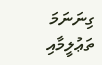ގިނަނަމަ ތަޢުލީމާއި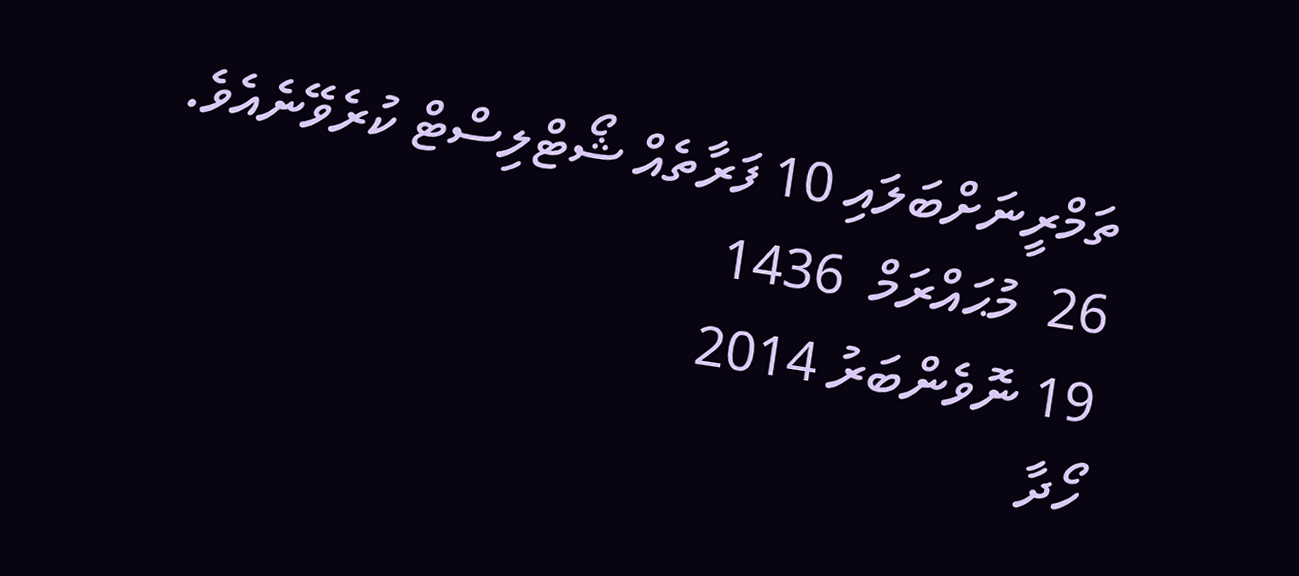ތަމްރީނަށްބަލައި 10 ފަރާތެއް ޝޯޓްލިސްޓް ކުރެވޭނެއެވެ.
26  މުޙައްރަމް  1436
19 ނޮވެންބަރު 2014
ހޯދާ